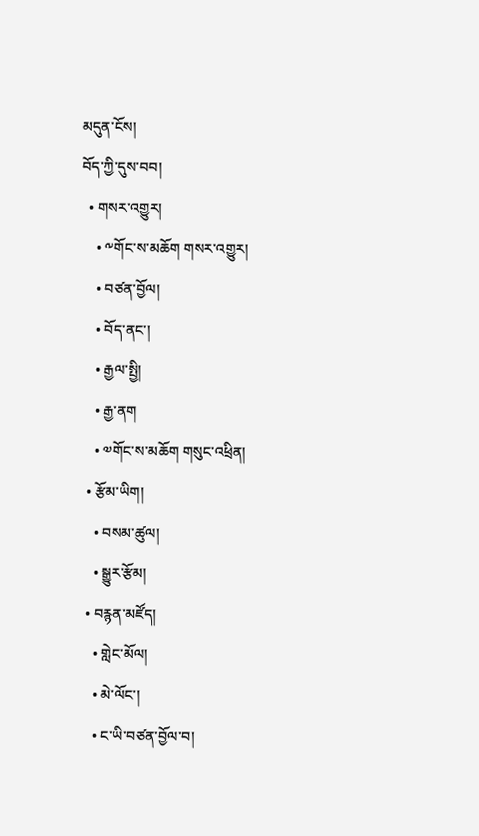མདུན་ངོས།
བོད་ཀྱི་དུས་བབ།
  • གསར་འགྱུར།
    • ༸གོང་ས་མཆོག གསར་འགྱུར།
    • བཙན་བྱོལ།
    • བོད་ནང་།
    • རྒྱལ་སྤྱི།
    • རྒྱ་ནག
    • ༧གོང་ས་མཆོག གསུང་འཕྲིན།
  • རྩོམ་ཡིག།
    • བསམ་ཚུལ།
    • སྒྱུར་རྩོམ།
  • བརྙན་མཛོད།
    • གླེང་མོལ།
    • མེ་ལོང་།
    • ང་ཡི་བཙན་བྱོལ་བ།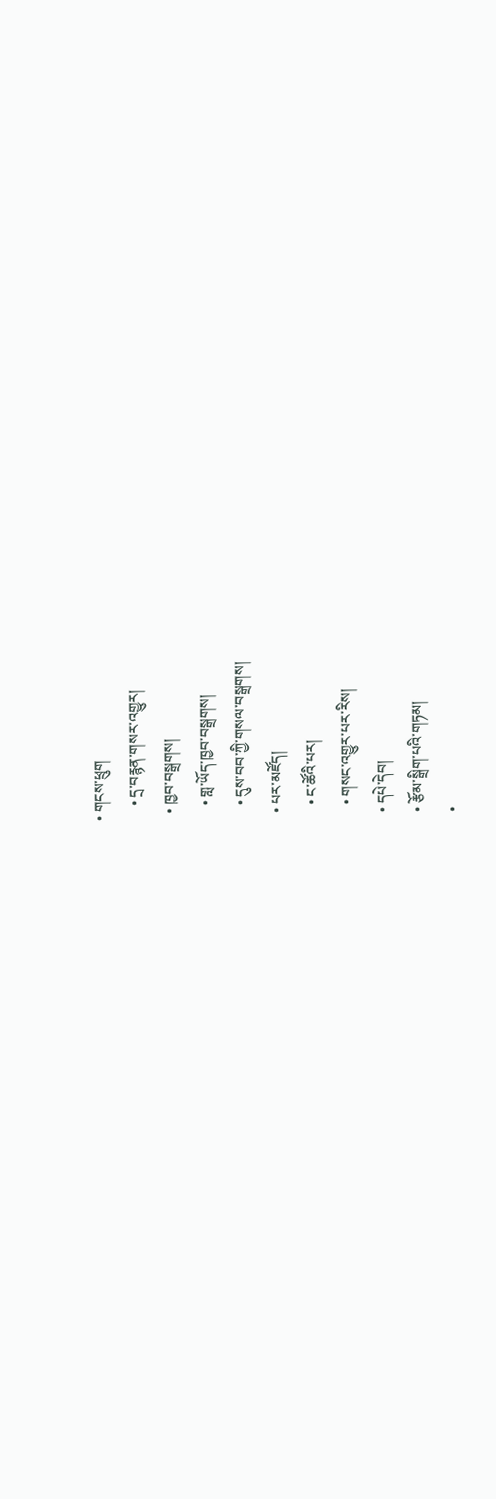• གངས་ཕྲུག
    • དྲ་བརྙན་གསར་འགྱུར།
  • ཁྱབ་བསྒྲགས།
    • གླ་ཡོད་ཁྱབ་བསྒྲགས།
    • དུས་བབ་ཀྱི་གསལ་བསྒྲགས།
  • པར་མཛོད།
    • ང་ཚོའི་པར།
    • གསང་འགྱུར་པར་རིས།
  • དཔེ་དེབ།
  • རྩོམ་སྒྲིག་པའི་གཏམ།
  •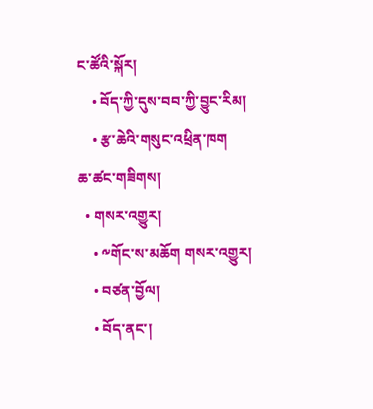ང་ཚོའི་སྐོར།
    • བོད་ཀྱི་དུས་བབ་ཀྱི་བྱུང་རིམ།
    • རྩ་ཆེའི་གསུང་འཕྲིན་ཁག
ཆ་ཚང་གཟིགས།
  • གསར་འགྱུར།
    • ༸གོང་ས་མཆོག གསར་འགྱུར།
    • བཙན་བྱོལ།
    • བོད་ནང་།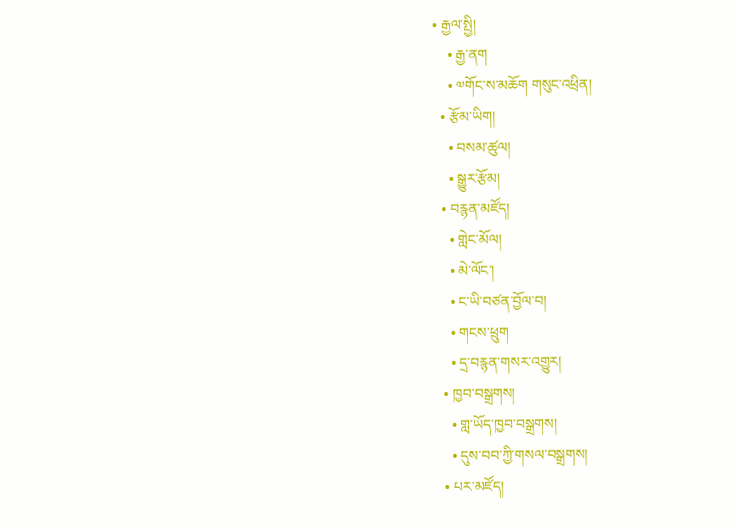• རྒྱལ་སྤྱི།
    • རྒྱ་ནག
    • ༧གོང་ས་མཆོག གསུང་འཕྲིན།
  • རྩོམ་ཡིག།
    • བསམ་ཚུལ།
    • སྒྱུར་རྩོམ།
  • བརྙན་མཛོད།
    • གླེང་མོལ།
    • མེ་ལོང་།
    • ང་ཡི་བཙན་བྱོལ་བ།
    • གངས་ཕྲུག
    • དྲ་བརྙན་གསར་འགྱུར།
  • ཁྱབ་བསྒྲགས།
    • གླ་ཡོད་ཁྱབ་བསྒྲགས།
    • དུས་བབ་ཀྱི་གསལ་བསྒྲགས།
  • པར་མཛོད།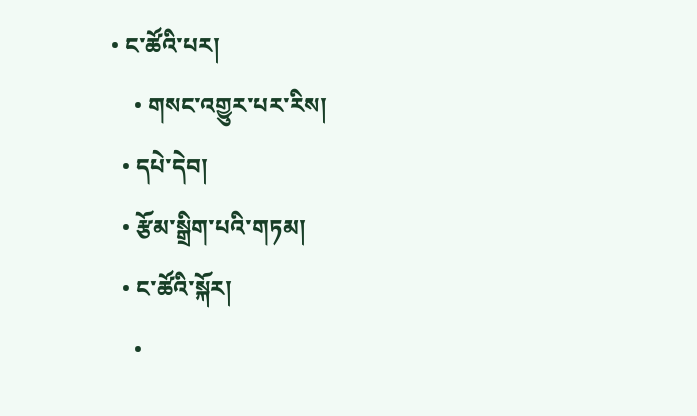• ང་ཚོའི་པར།
    • གསང་འགྱུར་པར་རིས།
  • དཔེ་དེབ།
  • རྩོམ་སྒྲིག་པའི་གཏམ།
  • ང་ཚོའི་སྐོར།
    •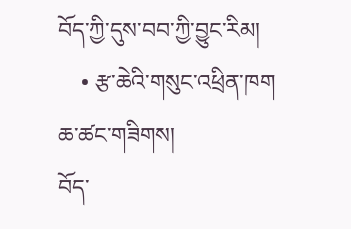བོད་ཀྱི་དུས་བབ་ཀྱི་བྱུང་རིམ།
    • རྩ་ཆེའི་གསུང་འཕྲིན་ཁག
ཆ་ཚང་གཟིགས།
བོད་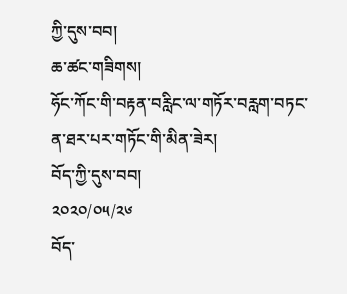ཀྱི་དུས་བབ།
ཆ་ཚང་གཟིགས།
ཧོང་ཀོང་གི་བརྟན་བརླིང་ལ་གཏོར་བརླག་བཏང་ན་ཐར་པར་གཏོང་གི་མིན་ཟེར།
བོད་ཀྱི་དུས་བབ།
༢༠༢༠/༠༥/༢༦
བོད་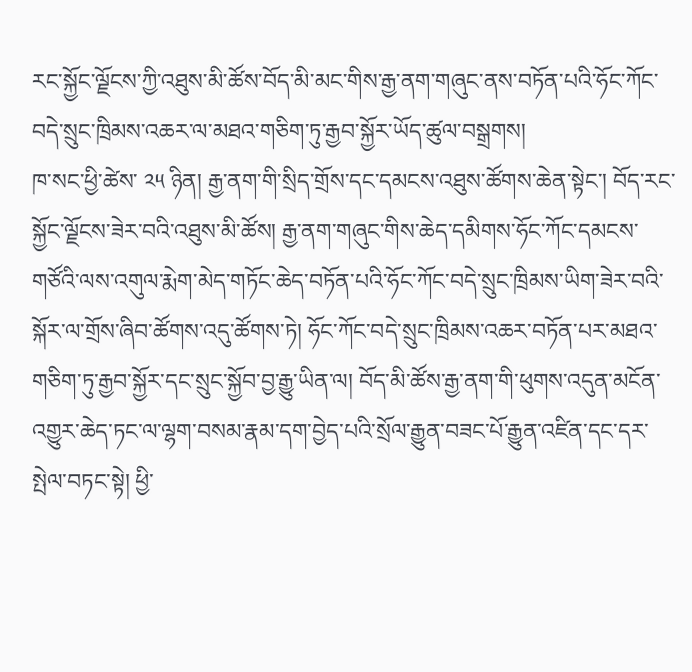རང་སྐྱོང་ལྗོངས་ཀྱི་འཐུས་མི་ཚོས་བོད་མི་མང་གིས་རྒྱ་ནག་གཞུང་ནས་བཏོན་པའི་ཧོང་ཀོང་བདེ་སྲུང་ཁྲིམས་འཆར་ལ་མཐའ་གཅིག་ཏུ་རྒྱབ་སྐྱོར་ཡོད་ཚུལ་བསྒྲགས།
ཁ་སང་ཕྱི་ཚེས་ ༢༥ ཉིན། རྒྱ་ནག་གི་སྲིད་གྲོས་དང་དམངས་འཐུས་ཚོགས་ཆེན་སྟེང་། བོད་རང་སྐྱོང་ལྗོངས་ཟེར་བའི་འཐུས་མི་ཚོས། རྒྱ་ནག་གཞུང་གིས་ཆེད་དམིགས་ཧོང་ཀོང་དམངས་གཙོའི་ལས་འགུལ་རྨེག་མེད་གཏོང་ཆེད་བཏོན་པའི་ཧོང་ཀོང་བདེ་སྲུང་ཁྲིམས་ཡིག་ཟེར་བའི་སྐོར་ལ་གྲོས་ཞིབ་ཚོགས་འདུ་ཚོགས་ཏེ། ཧོང་ཀོང་བདེ་སྲུང་ཁྲིམས་འཆར་བཏོན་པར་མཐའ་གཅིག་ཏུ་རྒྱབ་སྐྱོར་དང་སྲུང་སྐྱོབ་བྱ་རྒྱུ་ཡིན་ལ། བོད་མི་ཚོས་རྒྱ་ནག་གི་ཕུགས་འདུན་མངོན་འགྱུར་ཆེད་ཏང་ལ་ལྷག་བསམ་རྣམ་དག་བྱེད་པའི་སྲོལ་རྒྱུན་བཟང་པོ་རྒྱུན་འཛིན་དང་དར་སྤེལ་བཏང་སྟེ། ཕྱི་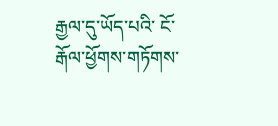རྒྱལ་དུ་ཡོད་པའི་ ངོ་རྒོལ་ཕྱོགས་གཏོགས་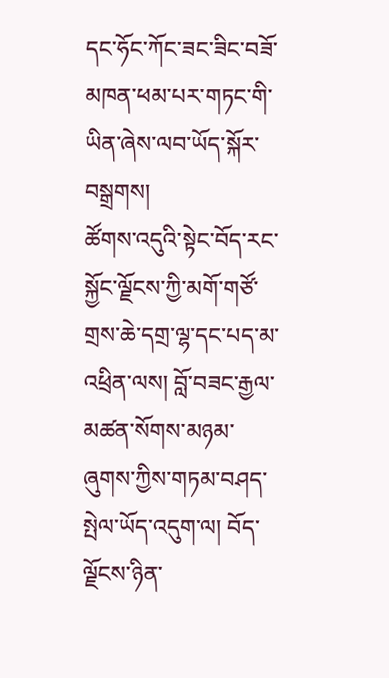དང་ཧོང་ཀོང་ཟང་ཟིང་བཟོ་མཁན་ཕམ་པར་གཏང་གི་ཡིན་ཞེས་ལབ་ཡོད་སྐོར་བསྒྲགས།
ཚོགས་འདུའི་སྟེང་བོད་རང་སྐྱོང་ལྗོངས་ཀྱི་མགོ་གཙོ་གྲས་ཆེ་དགྲ་ལྷ་དང་པད་མ་འཕྲིན་ལས། བློ་བཟང་རྒྱལ་མཚན་སོགས་མཉམ་ཞུགས་ཀྱིས་གཏམ་བཤད་སྤེལ་ཡོད་འདུག་ལ། བོད་ལྗོངས་ཉིན་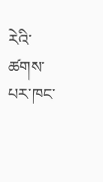རེའི་ཚགས་པར་ཁང་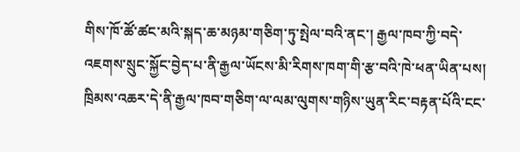གིས་ཁོ་ཚོ་ཚང་མའི་སྐད་ཆ་མཉམ་གཅིག་ཏུ་སྤེལ་བའི་ནང་། རྒྱལ་ཁབ་ཀྱི་བདེ་འཇགས་སྲུང་སྐྱོང་བྱེད་པ་ནི་རྒྱལ་ཡོངས་མི་རིགས་ཁག་གི་རྩ་བའི་ཁེ་ཕན་ཡིན་པས། ཁྲིམས་འཆར་དེ་ནི་རྒྱལ་ཁབ་གཅིག་ལ་ལམ་ལུགས་གཉིས་ཡུན་རིང་བརྟན་པོའི་ངང་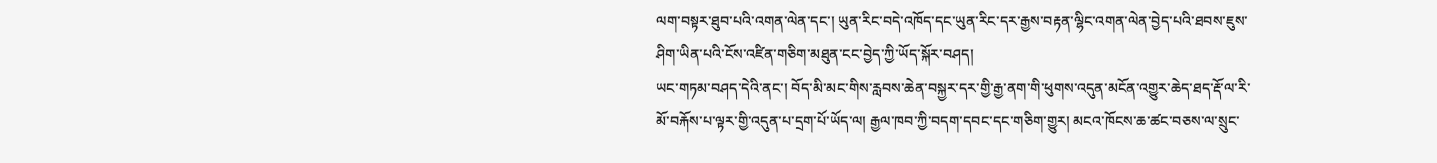ལག་བསྟར་ཐུབ་པའི་འགན་ལེན་དང་། ཡུན་རིང་བདེ་འཁོད་དང་ཡུན་རིང་དར་རྒྱས་བརྟན་ལྷིང་འགན་ལེན་བྱེད་པའི་ཐབས་ཇུས་ཤིག་ཡིན་པའི་ངོས་འཛིན་གཅིག་མཐུན་ངང་བྱེད་ཀྱི་ཡོད་སྐོར་བཤད།
ཡང་གཏམ་བཤད་དེའི་ནང་། བོད་མི་མང་གིས་རླབས་ཆེན་བསྐྱར་དར་གྱི་རྒྱ་ནག་གི་ཕུགས་འདུན་མངོན་འགྱུར་ཆེད་ཐད་རྡོ་ལ་རི་མོ་བརྐོས་པ་ལྟར་གྱི་འདུན་པ་དྲག་པོ་ཡོད་ལ། རྒྱལ་ཁབ་ཀྱི་བདག་དབང་དང་གཅིག་གྱུར། མངའ་ཁོངས་ཆ་ཚང་བཅས་ལ་སྲུང་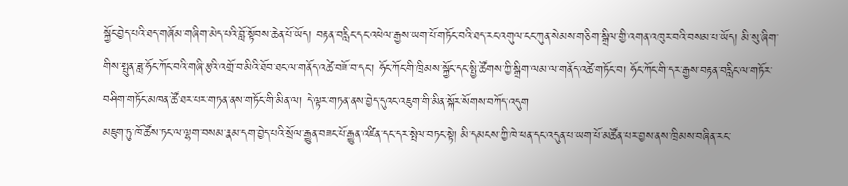སྐྱོང་བྱེད་པའི་ཐད་གཞོམ་གཞིག་མེད་པའི་བློ་སྟོབས་ཆེན་པོ་ཡོད། བརྟན་བརླིང་དང་འཕེལ་རྒྱས་ཡག་པོ་གཏོང་བའི་ཐད་རང་འགུལ་ངང་ཀུན་སེམས་གཅིག་སྒྲིལ་གྱི་འགན་འཁུར་བའི་བསམ་པ་ཡོད། མི་སུ་ཞིག་གིས་སྤུན་ཟླ་ཧོང་ཀོང་བའི་གཞི་རྩའི་འགྲོ་བ་མིའི་ཐོབ་ཐང་ལ་གནོད་འཚེ་བཟོ་བ་དང་། ཧོང་ཀོང་གི་ཁྲིམས་སྐྱོང་དང་སྤྱི་ཚོགས་ཀྱི་སྒྲིག་ལམ་ལ་གནོད་འཚེ་གཏོང་བ། ཧོང་ཀོང་གི་དར་རྒྱས་བརྟན་བརླིང་ལ་གཏོར་བཤིག་གཏོང་མཁན་ཚོ་ཐར་པར་གཏན་ནས་གཏོང་གི་མིན་ལ། དེ་ལྟར་གཏན་ནས་བྱེད་དུའང་འཇུག་གི་མིན་སྐོར་སོགས་བཀོད་འདུག
མཇུག་ཏུ་ཁོ་ཚོས་ཏང་ལ་ལྷག་བསམ་རྣམ་དག་བྱེད་པའི་སྲོལ་རྒྱུན་བཟང་པོ་རྒྱུན་འཛིན་དང་དར་སྤེལ་བཏང་སྟེ། མི་དམངས་ཀྱི་ཁེ་ཕན་དང་འདུན་པ་ཡག་པོ་མཚོན་པར་བྱས་ནས་ཁྲིམས་བཞིན་རང་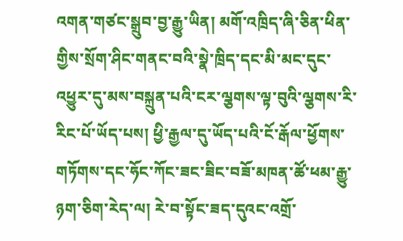འགན་གཙང་སྒྲུབ་བྱ་རྒྱུ་ཡིན། མགོ་འཁྲིད་ཞི་ཅིན་ཕིན་གྱིས་སྲོག་ཤིང་གནང་བའི་སྣེ་ཁྲིད་དང་མི་མང་དུང་འཕྱུར་དུ་མས་བསྐྲུན་པའི་ངར་ལྕགས་ལྟ་བུའི་ལྕགས་རི་རིང་པོ་ཡོད་པས། ཕྱི་རྒྱལ་དུ་ཡོད་པའི་ངོ་རྒོལ་ཕྱོགས་གཏོགས་དང་ཧོང་ཀོང་ཟང་ཟིང་བཟོ་མཁན་ཚོ་ཕམ་རྒྱུ་ཉག་ཅིག་རེད་ལ། རེ་བ་སྟོང་ཟད་དུའང་འགྲོ་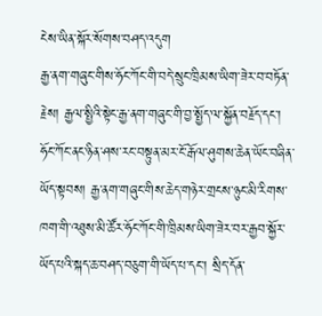ངེས་ཡིན་སྐོར་སོགས་བཤད་འདུག
རྒྱ་ནག་གཞུང་གིས་ཧོང་ཀོང་གི་བདེ་སྲུང་ཁྲིམས་ཡིག་ཟེར་བ་བཏོན་རྗེས། རྒྱལ་སྤྱིའི་སྟེང་རྒྱ་ནག་གཞུང་གི་བྱ་སྤྱོད་ལ་སྐྱོན་བརྗོད་དང་། ཧོང་ཀོང་ནང་ཉིན་ཤས་རང་བསྟུན་མར་ངོ་རྒོལ་ཤུགས་ཆེན་ཡོང་བཞིན་ཡོད་སྟབས། རྒྱ་ནག་གཞུང་གིས་ཆེད་གཉེར་གྲངས་ཉུང་མི་རིགས་ཁག་གི་འཐུས་མི་ཚོར་ཧོང་ཀོང་གི་ཁྲིམས་ཡིག་ཟེར་བར་རྒྱབ་སྐྱོར་ཡོད་པའི་སྐད་ཆ་བཤད་བཅུག་གི་ཡོད་པ་དང་། སྲིད་དོན་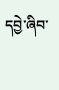དབྱེ་ཞིབ་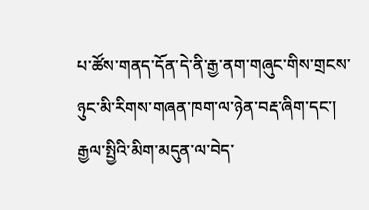པ་ཚོས་གནད་དོན་དེ་ནི་རྒྱ་ནག་གཞུང་གིས་གྲངས་ཉུང་མི་རིགས་གཞན་ཁག་ལ་ཉེན་བརྡ་ཞིག་དང་། རྒྱལ་སྤྱིའི་མིག་མདུན་ལ་བེད་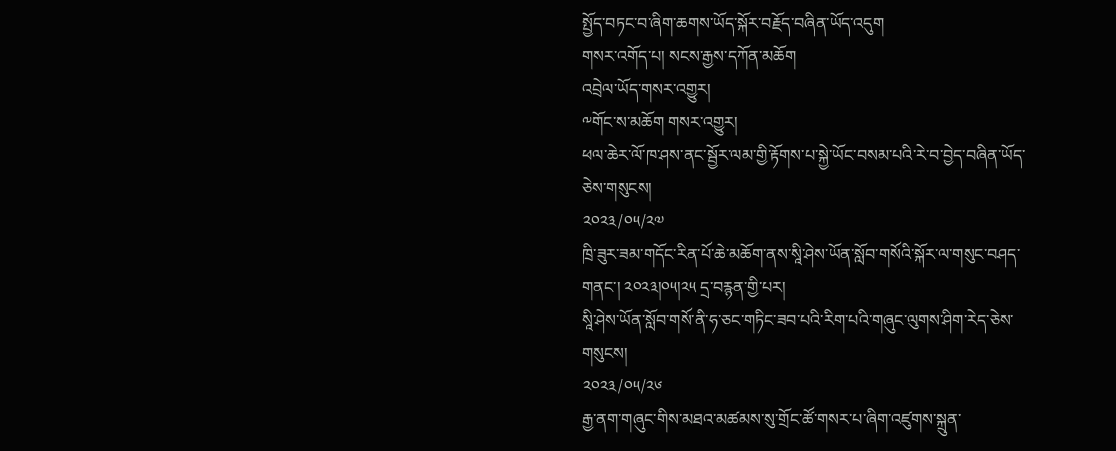སྤྱོད་བཏང་བ་ཞིག་ཆགས་ཡོད་སྐོར་བརྗོད་བཞིན་ཡོད་འདུག
གསར་འགོད་པ། སངས་རྒྱས་དཀོན་མཆོག
འབྲེལ་ཡོད་གསར་འགྱུར།
༸གོང་ས་མཆོག གསར་འགྱུར།
ཕལ་ཆེར་ལོ་ཁ་ཤས་ནང་སྦྱོར་ལམ་གྱི་རྟོགས་པ་སྐྱེ་ཡོང་བསམ་པའི་རེ་བ་བྱེད་བཞིན་ཡོད་ཅེས་གསུངས།
༢༠༢༣/༠༥/༢༧
ཁྲི་ཟུར་ཟམ་གདོང་རིན་པོ་ཆེ་མཆོག་ནས་སཱི་ཤེས་ཡོན་སློབ་གསོའི་སྐོར་ལ་གསུང་བཤད་གནང་། ༢༠༢༣།༠༥།༢༥ དྲ་བརྙན་གྱི་པར།
སཱི་ཤེས་ཡོན་སློབ་གསོ་ནི་ཧ་ཅང་གཏིང་ཟབ་པའི་རིག་པའི་གཞུང་ལུགས་ཤིག་རེད་ཅེས་གསུངས།
༢༠༢༣/༠༥/༢༦
རྒྱ་ནག་གཞུང་གིས་མཐའ་མཚམས་སུ་གྲོང་ཚོ་གསར་པ་ཞིག་འཛུགས་སྐྲུན་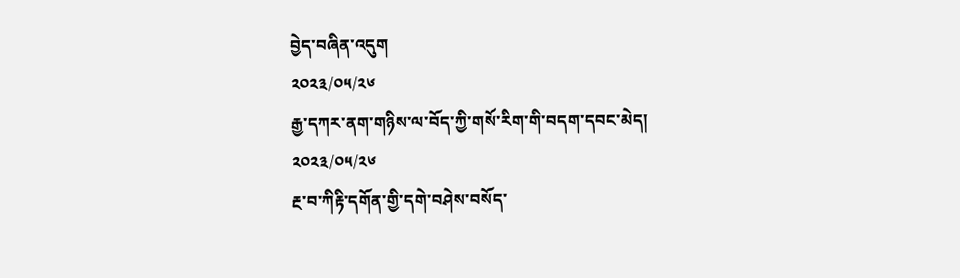བྱེད་བཞིན་འདུག
༢༠༢༣/༠༥/༢༦
རྒྱ་དཀར་ནག་གཉིས་ལ་བོད་ཀྱི་གསོ་རིག་གི་བདག་དབང་མེད།
༢༠༢༣/༠༥/༢༦
རྔ་བ་ཀིརྟི་དགོན་གྱི་དགེ་བཤེས་བསོད་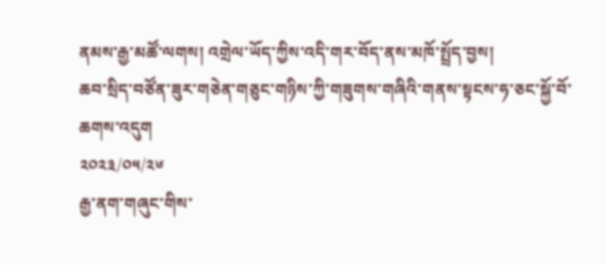ནམས་རྒྱ་མཚོ་ལགས། འགྲེལ་ཡོད་ཀྱིས་འདི་གར་བོད་ནས་མཁོ་སྤྲོད་བྱས།
ཆབ་སྲིད་བཙོན་ཟུར་གཅེན་གཅུང་གཉིས་ཀྱི་གཟུགས་གཞིའི་གནས་སྟངས་ཧ་ཅང་སྐྱོ་བོ་ཆགས་འདུག
༢༠༢༣/༠༥/༢༦
རྒྱ་ནག་གཞུང་གིས་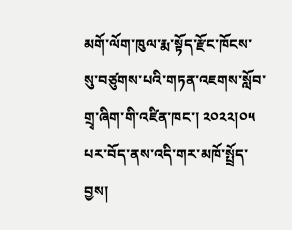མགོ་ལོག་ཁུལ་རྨ་སྟོད་རྫོང་ཁོངས་སུ་བཙུགས་པའི་གཏན་འཇགས་སློབ་གྲྭ་ཞིག་གི་འཛིན་ཁང་། ༢༠༢༢།༠༥ པར་བོད་ནས་འདི་གར་མཁོ་སྤྲོད་བྱས།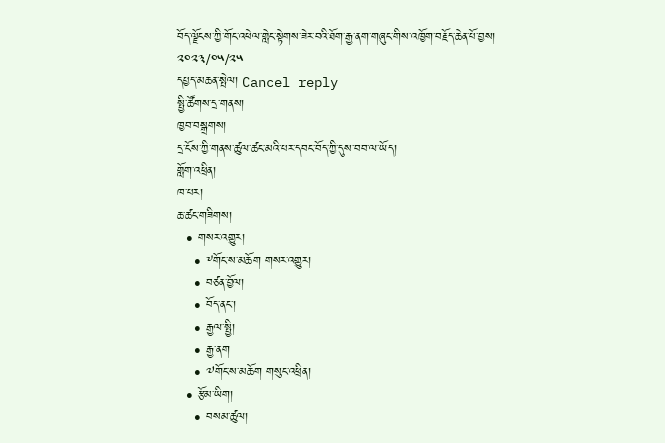བོད་ལྗོངས་ཀྱི་གོང་འཕེལ་གླེང་སྟེགས་ཟེར་བའི་ཐོག་རྒྱ་ནག་གཞུང་གིས་འཁྱོག་བརྗོད་ཆེན་པོ་བྱས།
༢༠༢༣/༠༥/༢༥
དཔྱད་མཆན་སྤེལ། Cancel reply
སྤྱི་ཚོགས་དྲ་གནས།
ཁྱབ་བསྒྲགས།
དྲ་ངོས་ཀྱི་གནས་ཚུལ་ཚང་མའི་པར་དབང་བོད་ཀྱི་དུས་བབ་ལ་ཡོད།
གློག་འཕྲིན།
ཁ་པར།
ཆ་ཚང་གཟིགས།
  • གསར་འགྱུར།
    • ༸གོང་ས་མཆོག གསར་འགྱུར།
    • བཙན་བྱོལ།
    • བོད་ནང་།
    • རྒྱལ་སྤྱི།
    • རྒྱ་ནག
    • ༧གོང་ས་མཆོག གསུང་འཕྲིན།
  • རྩོམ་ཡིག།
    • བསམ་ཚུལ།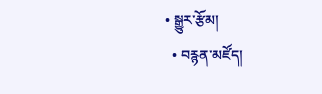• སྒྱུར་རྩོམ།
  • བརྙན་མཛོད།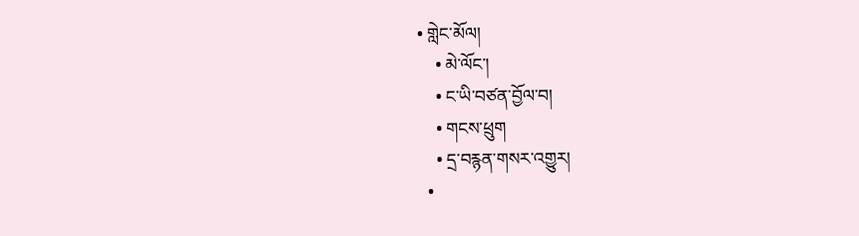• གླེང་མོལ།
    • མེ་ལོང་།
    • ང་ཡི་བཙན་བྱོལ་བ།
    • གངས་ཕྲུག
    • དྲ་བརྙན་གསར་འགྱུར།
  •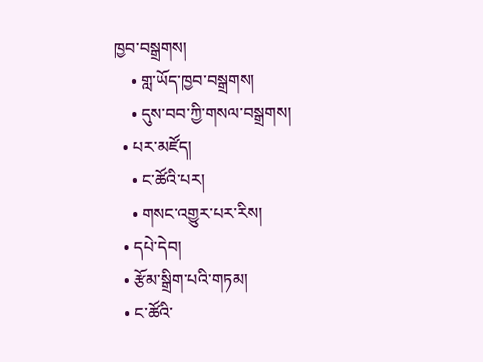ཁྱབ་བསྒྲགས།
    • གླ་ཡོད་ཁྱབ་བསྒྲགས།
    • དུས་བབ་ཀྱི་གསལ་བསྒྲགས།
  • པར་མཛོད།
    • ང་ཚོའི་པར།
    • གསང་འགྱུར་པར་རིས།
  • དཔེ་དེབ།
  • རྩོམ་སྒྲིག་པའི་གཏམ།
  • ང་ཚོའི་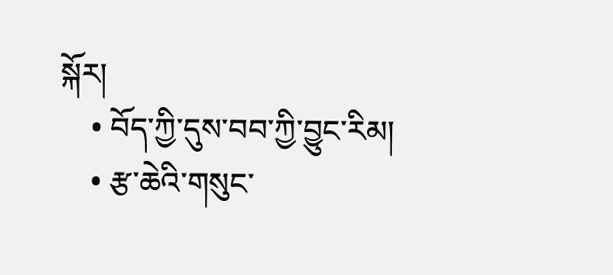སྐོར།
    • བོད་ཀྱི་དུས་བབ་ཀྱི་བྱུང་རིམ།
    • རྩ་ཆེའི་གསུང་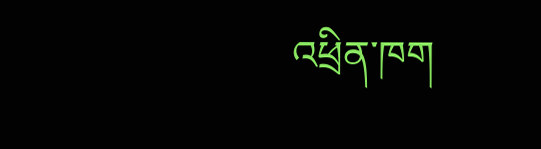འཕྲིན་ཁག